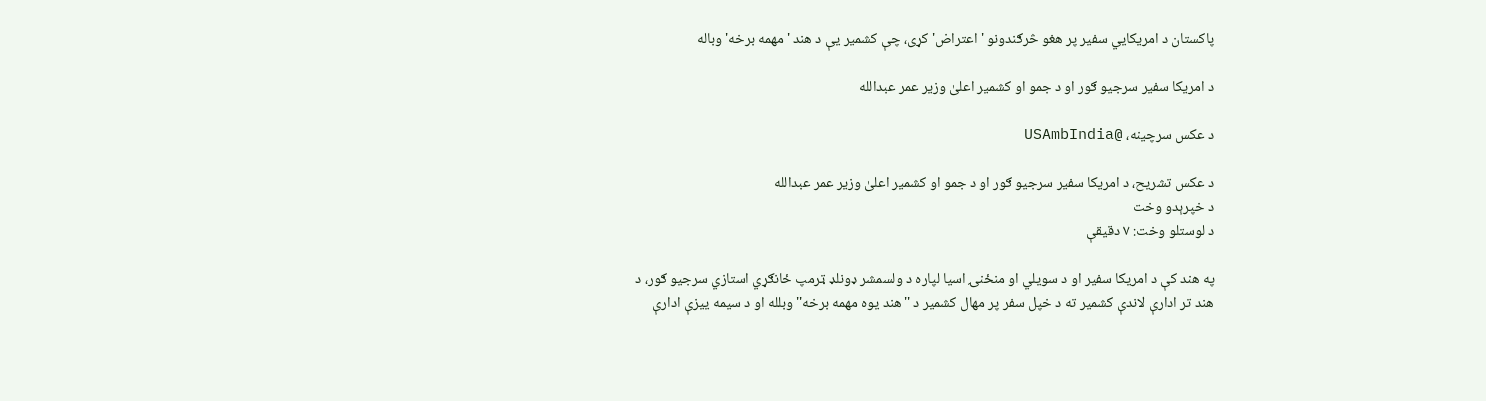پاکستان د امریکايي سفیر پر هغو څرګندونو 'اعتراض' کړی، چې کشمیر یې د هند 'مهمه برخه' وباله

د امریکا سفیر سرجیو ګور او د جمو او کشمیر اعلیٰ وزیر عمر عبدالله

د عکس سرچینه، @USAmbIndia

د عکس تشریح، د امریکا سفیر سرجیو ګور او د جمو او کشمیر اعلیٰ وزیر عمر عبدالله
د خپرېدو وخت
د لوستلو وخت: ۷ دقیقې

په هند کې د امریکا سفیر او د سویلي او منځنۍ اسیا لپاره د ولسمشر ډونلډ ټرمپ ځانګړي استازي سرجیو ګور، د هند تر ادارې لاندې کشمیر ته د خپل سفر پر مهال کشمیر د ''هند یوه مهمه برخه'' وبلله او د سیمه ییزې ادارې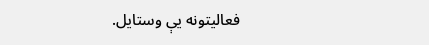فعالیتونه یې وستایل.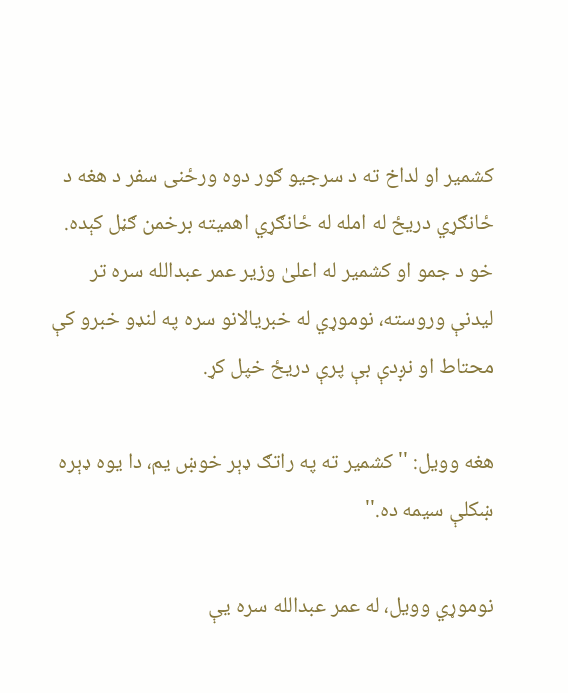کشمیر او لداخ ته د سرجیو ګور دوه ورځنی سفر د هغه د ځانګړي دریځ له امله له ځانګړي اهمیته برخمن ګڼل کېده. خو د جمو او کشمیر له اعلیٰ وزیر عمر عبدالله سره تر لیدنې وروسته، نوموړي له خبریالانو سره په لنډو خبرو کې محتاط او نږدې بې پرې دریځ خپل کړ.

هغه وویل: ''کشمیر ته په راتګ ډېر خوښ یم، دا یوه ډېره ښکلې سیمه ده.''

نوموړي وویل، له عمر عبدالله سره یې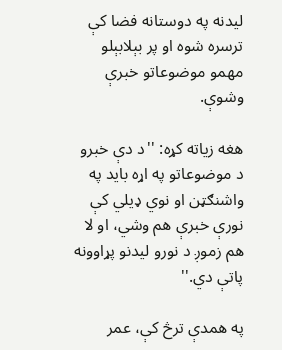لیدنه په دوستانه فضا کې ترسره شوه او پر بېلابېلو مهمو موضوعاتو خبرې وشوې.

هغه زیاته کړه: ''د دې خبرو د موضوعاتو په اړه باید په واشنګټن او نوي ډیلي کې نورې خبرې هم وشي، او لا هم زموږ د نورو لیدنو پړاوونه پاتې دي.''

په همدې ترڅ کې، عمر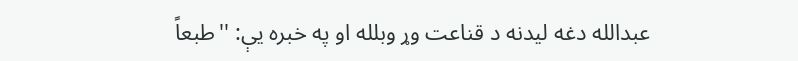عبدالله دغه لیدنه د قناعت وړ وبلله او په خبره یې: ''طبعاً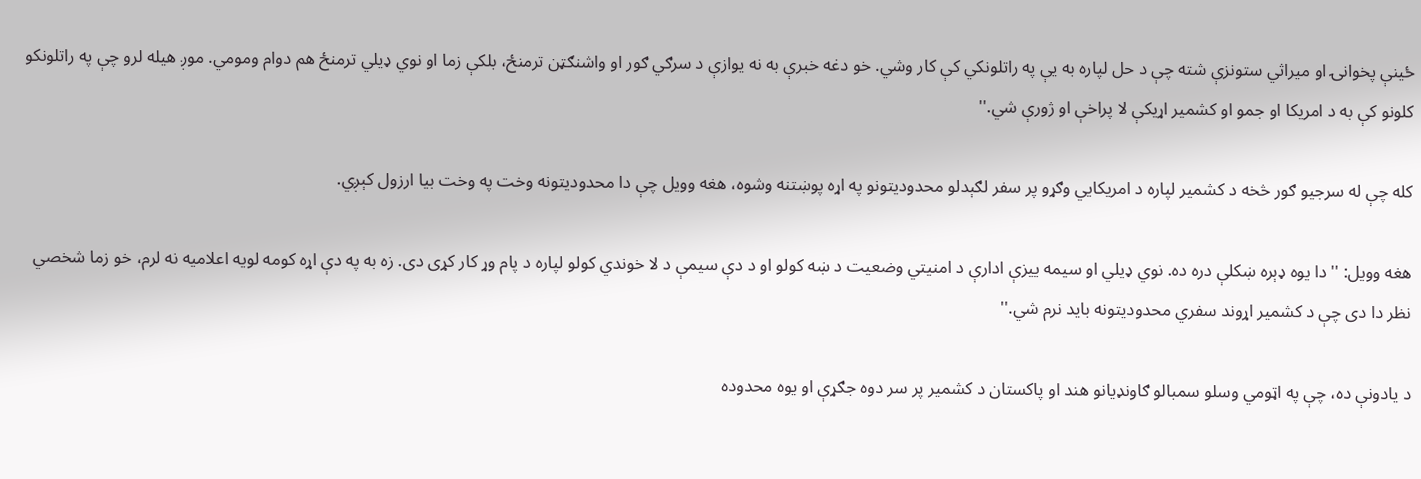ځینې پخوانۍ او میراثي ستونزې شته چې د حل لپاره به یې په راتلونکي کې کار وشي. خو دغه خبرې به نه یوازې د سرګي ګور او واشنګټن ترمنځ، بلکې زما او نوي ډیلي ترمنځ هم دوام ومومي. موږ هیله لرو چې په راتلونکو کلونو کې به د امریکا او جمو او کشمیر اړیکې لا پراخې او ژورې شي.''

کله چې له سرجیو ګور څخه د کشمیر لپاره د امریکايي وګړو پر سفر لګېدلو محدودیتونو په اړه پوښتنه وشوه، هغه وویل چې دا محدودیتونه وخت په وخت بیا ارزول کېږي.

هغه وویل: ''دا یوه ډېره ښکلې دره ده. نوي ډیلي او سیمه ییزې ادارې د امنیتي وضعیت د ښه کولو او د دې سیمې د لا خوندي کولو لپاره د پام وړ کار کړی دی. زه به په دې اړه کومه لویه اعلامیه نه لرم، خو زما شخصي نظر دا دی چې د کشمیر اړوند سفري محدودیتونه باید نرم شي.''

د یادونې ده، چې په اټومي وسلو سمبالو ګاونډیانو هند او پاکستان د کشمیر پر سر دوه جګړې او یوه محدوده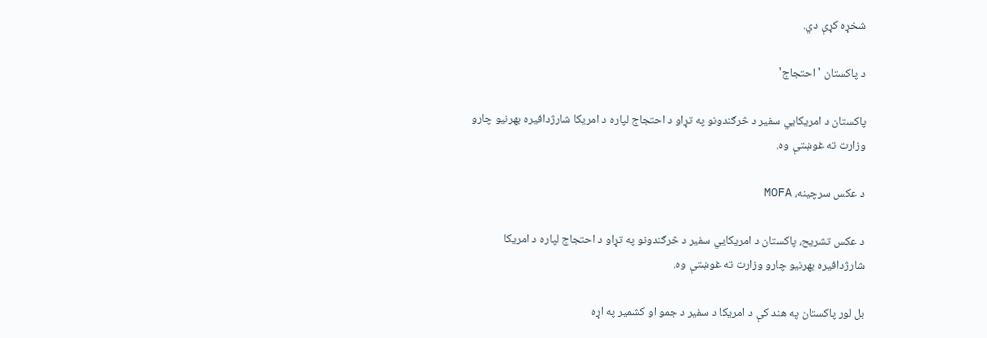شخړه کړې دي.

د پاکستان 'احتجاج'

پاکستان د امریکايي سفیر د څرګندونو په تړاو د احتجاج لپاره د امریکا شارژدافیره بهرنیو چارو وزارت ته غوښتې وه.

د عکس سرچینه، MOFA

د عکس تشریح، پاکستان د امریکايي سفیر د څرګندونو په تړاو د احتجاج لپاره د امریکا شارژدافیره بهرنیو چارو وزارت ته غوښتې وه.

بل لور پاکستان په هند کې د امریکا د سفیر د جمو او کشمیر په اړه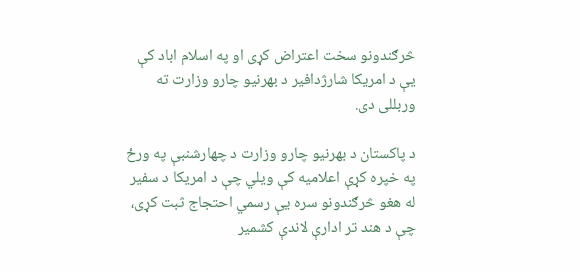څرګندونو سخت اعتراض کړی او په اسلام‌ اباد کې یې د امریکا شارژدافیر د بهرنیو چارو وزارت ته وربللی دی.

د پاکستان د بهرنیو چارو وزارت د چهارشنبې په ورځ په خپره کړې اعلامیه کې ویلي چې د امریکا د سفیر له هغو څرګندونو سره یې رسمي احتجاج ثبت کړی، چې د هند تر ادارې لاندې کشمیر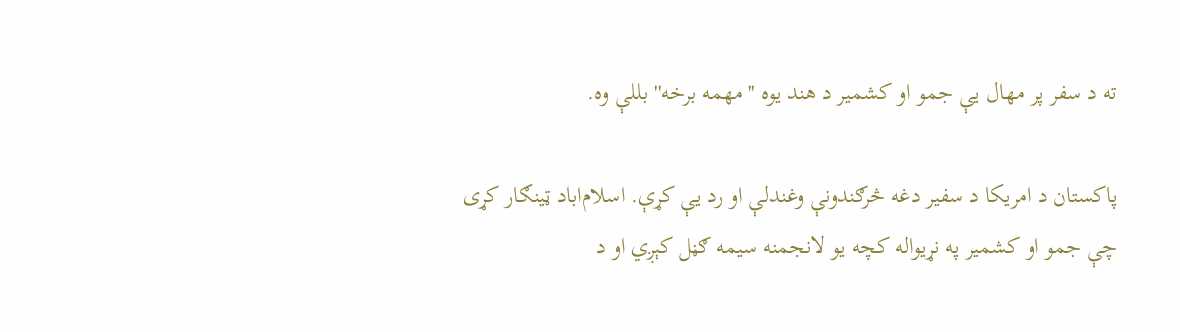ته د سفر پر مهال یې جمو او کشمیر د هند یوه ''مهمه برخه'' بللې وه.

پاکستان د امریکا د سفیر دغه څرګندونې وغندلې او رد یې کړې. اسلام‌اباد ټینګار کړی چې جمو او کشمیر په نړیواله کچه یو لانجمنه سیمه ګڼل کېږي او د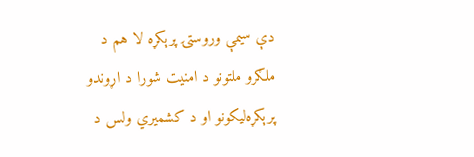دې سیمې وروستۍ پرېکړه لا هم د ملګرو ملتونو د امنیت شورا د اړوندو پرېکړه‌لیکونو او د کشمیري ولس د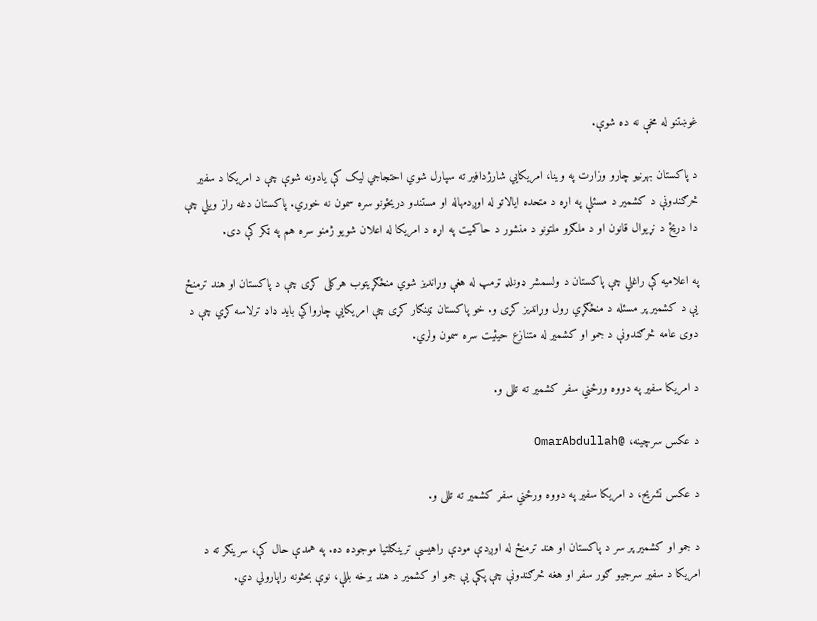غوښتنو له مخې نه ده شوې.

د پاکستان بهرنیو چارو وزارت په وینا، امریکايي شارژدافیر ته سپارل شوي احتجاجي لیک کې یادونه شوې چې د امریکا د سفیر څرګندونې د کشمیر د مسئلې په اړه د متحده ایالاتو له اوږدمهاله او مستندو دریځونو سره سمون نه خوري. پاکستان دغه راز ویلي چې دا دریځ د نړیوال قانون او د ملګرو ملتونو د منشور د حاکمیت په اړه د امریکا له اعلان شویو ژمنو سره هم په ټکر کې دی.

په اعلامیه کې راغلي چې پاکستان د ولسمشر ډونلډ ټرمپ له هغې وړاندیز شوي منځګړیتوب هرکلی کړی چې د پاکستان او هند ترمنځ یې د کشمیر پر مسئله د منځګړي رول وړاندیز کړی و. خو پاکستان ټینګار کړی چې امریکايي چارواکي باید ډاډ ترلاسه کړي چې د دوی عامه څرګندونې د جمو او کشمیر له متنازع حیثیت سره سمون ولري.

د امریکا سفیر په دووه ورځني سفر کشمیر ته تللی و.

د عکس سرچینه، @OmarAbdullah

د عکس تشریح، د امریکا سفیر په دووه ورځني سفر کشمیر ته تللی و.

د جمو او کشمیر پر سر د پاکستان او هند ترمنځ له اوږدې مودې راهیسې ترینګلتیا موجوده ده. په همدې حال کې، سرینګر ته د امریکا د سفیر سرجیو ګور سفر او هغه څرګندونې چې پکې یې جمو او کشمیر د هند برخه بللې، نوې بحثونه راپارولي دي.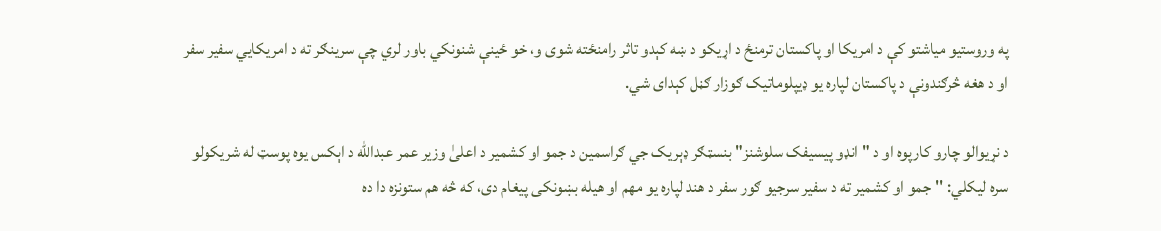په وروستیو میاشتو کې د امریکا او پاکستان ترمنځ د اړیکو د ښه کېدو تاثر رامنځته شوی و، خو ځینې شنونکي باور لري چې سرینګر ته د امریکايي سفیر سفر او د هغه څرګندونې د پاکستان لپاره یو ډیپلوماتیک ګوزار ګڼل کېدای شي.

د نړیوالو چارو کارپوه او د "انډو پیسیفک سلوشنز" بنسټګر ډېریک جي ګراسمین د جمو او کشمیر د اعلیٰ وزیر عمر عبدالله د اېکس یوه پوسټ له شریکولو سره لیکلي: ''جمو او کشمیر ته د سفیر سرجیو ګور سفر د هند لپاره یو مهم او هیله بښونکی پیغام دی، که څه هم ستونزه دا ده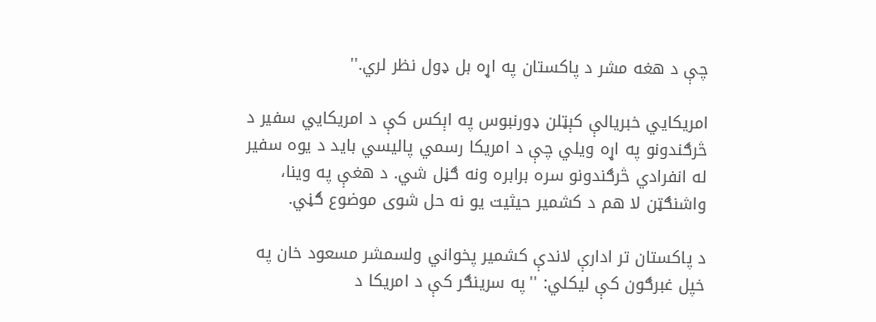چې د هغه مشر د پاکستان په اړه بل ډول نظر لري.''

امریکايي خبریالې کېټلن ډورنبوس په اېکس کې د امریکايي سفیر د څرګندونو په اړه ویلي چې د امریکا رسمي پالیسي باید د یوه سفیر له انفرادي څرګندونو سره برابره ونه ګڼل شي. د هغې په وینا، واشنګټن لا هم د کشمیر حیثیت یو نه حل شوی موضوع ګڼي.

د پاکستان تر ادارې لاندې کشمیر پخواني ولسمشر مسعود خان په خپل غبرګون کې لیکلي: ''په سرینګر کې د امریکا د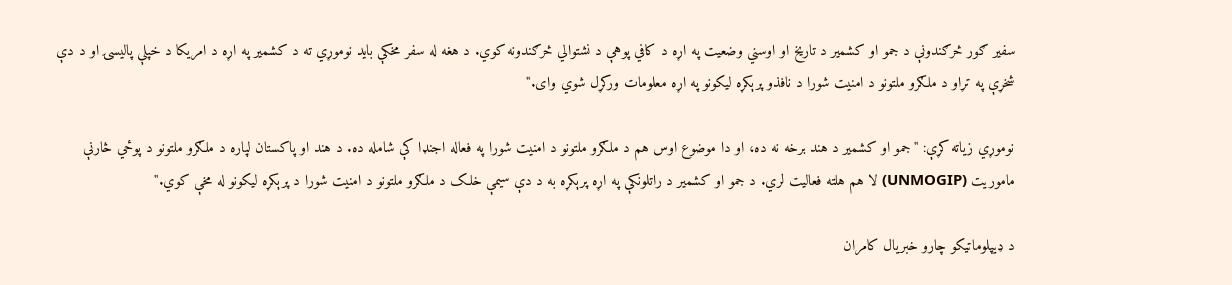سفیر ګور څرګندونې د جمو او کشمیر د تاریخ او اوسني وضعیت په اړه د کافي پوهې د نشتوالي څرګندونه کوي. د هغه له سفر مخکې باید نوموړي ته د کشمیر په اړه د امریکا د خپلې پالیسۍ او د دې شخړې په تړاو د ملګرو ملتونو د امنیت شورا د نافذو پرېکړه لیکونو په اړه معلومات ورکړل شوي وای.''

نوموړي زیاته کړې: ''جمو او کشمیر د هند برخه نه ده، او دا موضوع اوس هم د ملګرو ملتونو د امنیت شورا په فعاله اجنډا کې شامله ده. د هند او پاکستان لپاره د ملګرو ملتونو د پوځي څارنې ماموریت (UNMOGIP) لا هم هلته فعالیت لري. د جمو او کشمیر د راتلونکې په اړه پرېکړه به د دې سیمې خلک د ملګرو ملتونو د امنیت شورا د پرېکړه لیکونو له مخې کوي.''

د ډیپلوماتیکو چارو خبریال کامران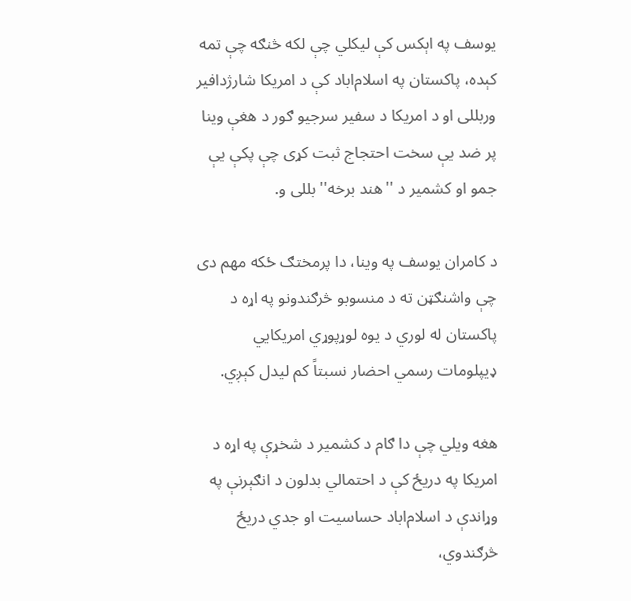یوسف په اېکس کې لیکلي چې لکه څنګه چې تمه کېده، پاکستان په اسلام‌اباد کې د امریکا شارژدافیر وربللی او د امریکا د سفیر سرجیو ګور د هغې وینا پر ضد یې سخت احتجاج ثبت کړی چې پکې یې جمو او کشمیر د ''هند برخه'' بللی و.

د کامران یوسف په وینا، دا پرمختګ ځکه مهم دی چې واشنګټن ته د منسوبو څرګندونو په اړه د پاکستان له لوري د یوه لوړپوړي امریکايي ډیپلومات رسمي احضار نسبتاً کم لیدل کېږي.

هغه ویلي چې دا ګام د کشمیر د شخړې په اړه د امریکا په دریځ کې د احتمالي بدلون د انګېرنې په وړاندې د اسلام‌اباد حساسیت او جدي دریځ څرګندوي،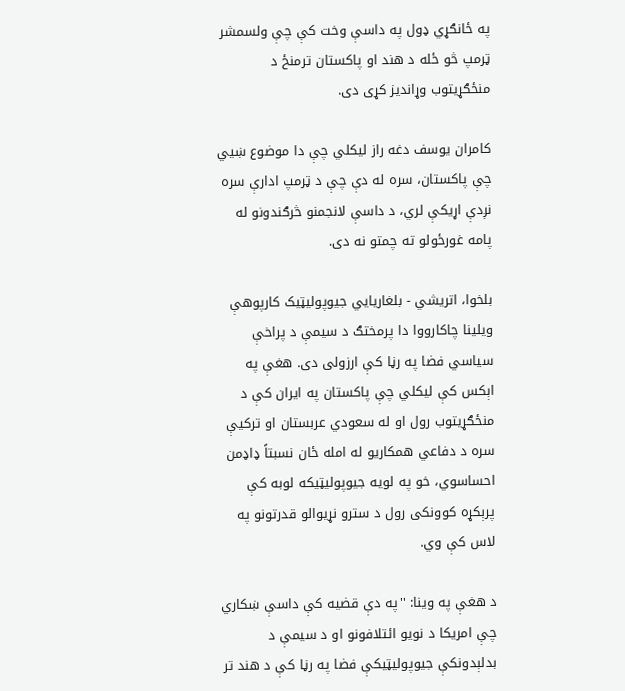په ځانګړي ډول په داسې وخت کې چې ولسمشر ټرمپ څو ځله د هند او پاکستان ترمنځ د منځګړیتوب وړاندیز کړی دی.

کامران یوسف دغه راز لیکلي چې دا موضوع ښيي چې پاکستان، سره له دې چې د ټرمپ ادارې سره نږدې اړیکې لري، د داسې لانجمنو څرګندونو له پامه غورځولو ته چمتو نه دی.

بلخوا، اتریشي - بلغاریايي جیوپولیټیک کارپوهې ویلینا چاکارووا دا پرمختګ د سیمې د پراخې سیاسي فضا په رڼا کې ارزولی دی. هغې په اېکس کې لیکلي چې پاکستان په ایران کې د منځګړیتوب رول او له سعودي عربستان او ترکیې سره د دفاعي همکاریو له امله ځان نسبتاً ډاډمن احساسوي، خو په لویه جیوپولیټیکه لوبه کې پرېکړه کوونکی رول د سترو نړیوالو قدرتونو په لاس کې وي.

د هغې په وینا: ''په دې قضیه کې داسې ښکاري چې امریکا د نویو ائتلافونو او د سیمې د بدلېدونکې جیوپولیټیکې فضا په رڼا کې د هند تر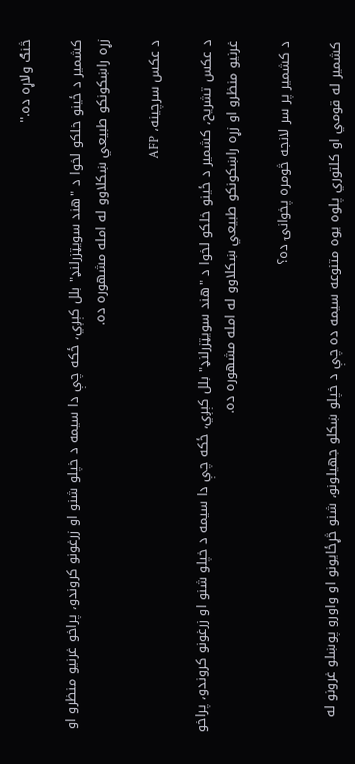څنګ ولاړه ده.''

کشمیر د ځینو خلکو لخوا د "هند سویټزرلنډ" بلل کېږي، ځکه چې دا سیمه د خپلو شنو او زرغونو کروندو، پراخو غرنیو منظرو او زړه راښکونکو طبیعي ښکلاوو له امله مشهوره ده.

د عکس سرچینه، AFP

د عکس تشریح، کشمیر د ځینو خلکو لخوا د "هند سویټزرلنډ" بلل کېږي، ځکه چې دا سیمه د خپلو شنو او زرغونو کروندو، پراخو غرنیو منظرو او زړه راښکونکو طبیعي ښکلاوو له امله مشهوره ده.

د کشمیر پر سر لانجه څومره پخوانۍ ده؟

کشمیر له قومي او کلتوري پلوه یوه متنوعه سیمه ده چې د خپلو ښکلو جهیلونو، شنو څړځایونو او واورو پوښلو غرونو له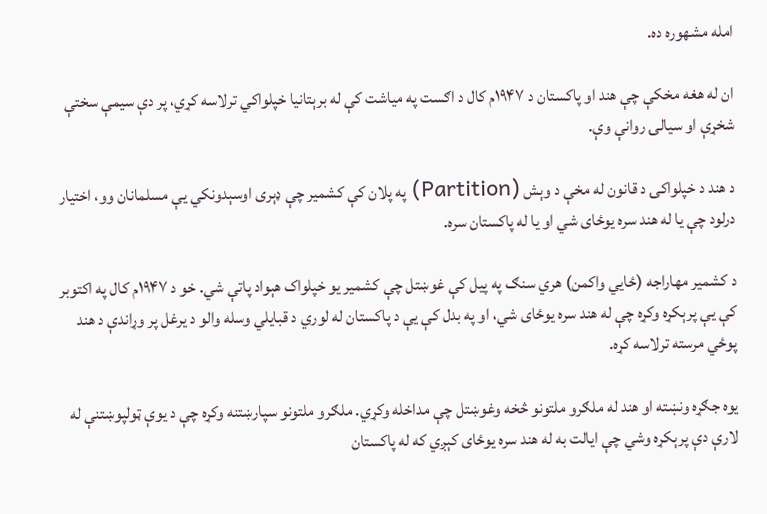امله مشهوره ده.

ان له هغه مخکې چې هند او پاکستان د ۱۹۴۷م کال د اګست په میاشت کې له برېتانیا خپلواکي ترلاسه کړي، پر دې سیمې سختې شخړې او سیالۍ روانې وې.

د هند د خپلواکۍ د قانون له مخې د وېش (Partition) په پلان کې کشمیر چې ډېری اوسېدونکي یې مسلمانان وو، اختیار درلود چې یا له هند سره یوځای شي او یا له پاکستان سره.

د کشمیر مهاراجه (ځايي واکمن) هري سنګ په پیل کې غوښتل چې کشمیر یو خپلواک هېواد پاتې شي. خو د ۱۹۴۷م کال په اکتوبر کې یې پرېکړه وکړه چې له هند سره یوځای شي، او په بدل کې یې د پاکستان له لوري د قبایلي وسله والو د یرغل پر وړاندې د هند پوځي مرسته ترلاسه کړه.

یوه جګړه ونښته او هند له ملګرو ملتونو څخه وغوښتل چې مداخله وکړي. ملګرو ملتونو سپارښتنه وکړه چې د یوې ټولپوښتنې له لارې دې پرېکړه وشي چې ایالت به له هند سره یوځای کېږي که له پاکستان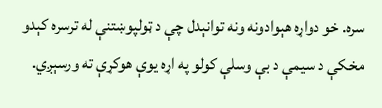سره. خو دواړه هېوادونه ونه توانېدل چې د ټولپوښتنې له ترسره کېدو مخکې د سیمې د بې وسلې کولو په اړه یوې هوکړې ته ورسېږي.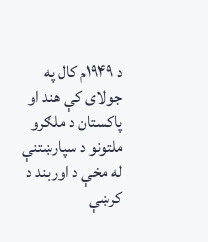د ۱۹۴۹م کال په جولای کې هند او پاکستان د ملګرو ملتونو د سپارښتنې له مخې د اوربند د کرښې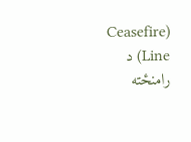(Ceasefire Line) د رامنځته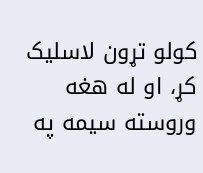کولو تړون لاسلیک کړ، او له هغه وروسته سیمه په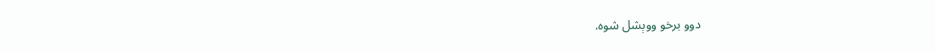دوو برخو ووېشل شوه.